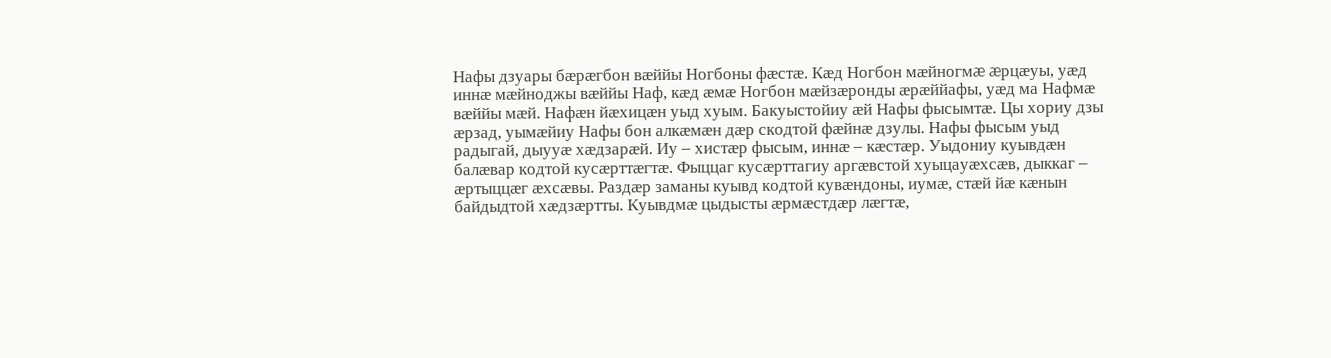Нафы дзуары бæрæгбон вæййы Ногбоны фæстæ. Кæд Ногбон мæйногмæ æрцæуы, уæд иннæ мæйноджы вæййы Наф, кæд æмæ Ногбон мæйзæронды æрæййафы, уæд ма Нафмæ вæййы мæй. Нафæн йæхицæн уыд хуым. Бакуыстойиу æй Нафы фысымтæ. Цы хориу дзы æрзад, уымæйиу Нафы бон алкæмæн дæр скодтой фæйнæ дзулы. Нафы фысым уыд радыгай, дыууæ хæдзарæй. Иу – хистæр фысым, иннæ – кæстæр. Уыдониу куывдæн балæвар кодтой кусæрттæгтæ. Фыццаг кусæрттагиу аргæвстой хуыцауæхсæв, дыккаг – æртыццæг æхсæвы. Раздæр заманы куывд кодтой кувæндоны, иумæ, стæй йæ кæнын байдыдтой хæдзæртты. Куывдмæ цыдысты æрмæстдæр лæгтæ,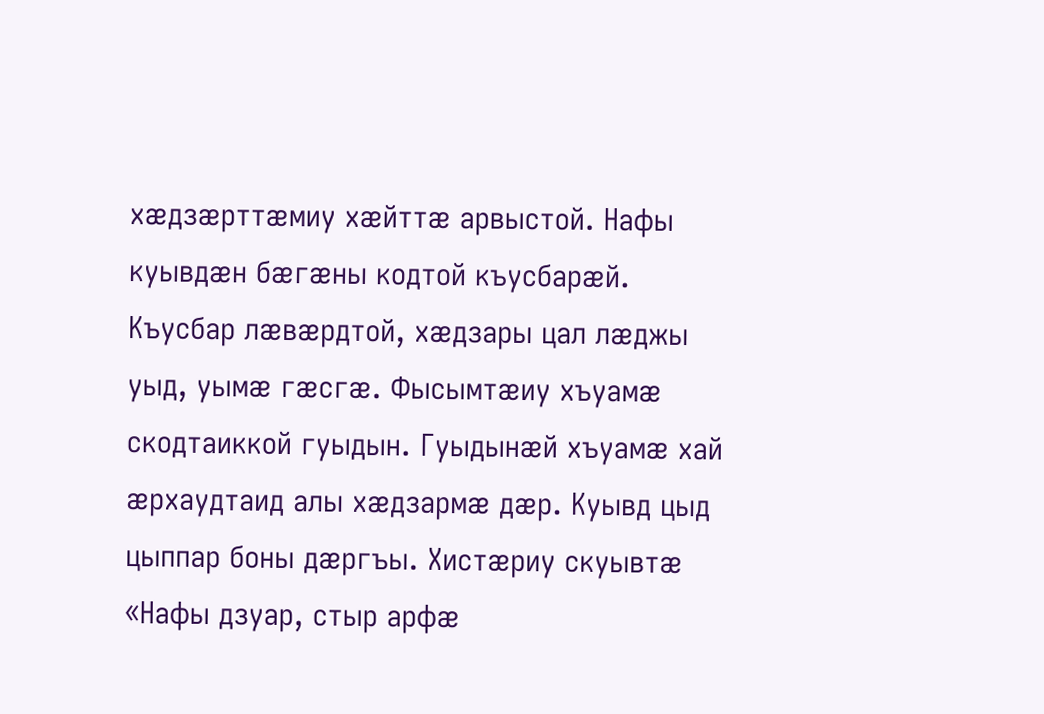хæдзæрттæмиу хæйттæ арвыстой. Нафы куывдæн бæгæны кодтой къусбарæй. Къусбар лæвæрдтой, хæдзары цал лæджы уыд, уымæ гæсгæ. Фысымтæиу хъуамæ скодтаиккой гуыдын. Гуыдынæй хъуамæ хай æрхаудтаид алы хæдзармæ дæр. Куывд цыд цыппар боны дæргъы. Хистæриу скуывтæ «Нафы дзуар, стыр арфæ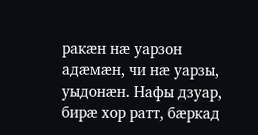ракæн нæ уарзон адæмæн, чи нæ уарзы, уыдонæн. Нафы дзуар, бирæ хор ратт, бæркад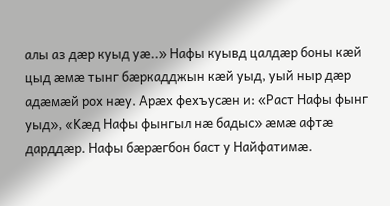алы аз дæр куыд уæ..» Нафы куывд цалдæр боны кæй цыд æмæ тынг бæркадджын кæй уыд, уый ныр дæр адæмæй рох нæу. Арæх фехъусæн и: «Раст Нафы фынг уыд», «Kæд Нафы фынгыл нæ бадыс» æмæ афтæ дарддæр. Нафы бæрæгбон баст у Найфатимæ.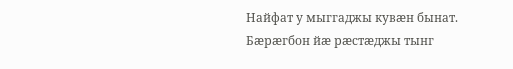Найфат у мыггаджы кувæн бынат. Бæрæгбон йæ рæстæджы тынг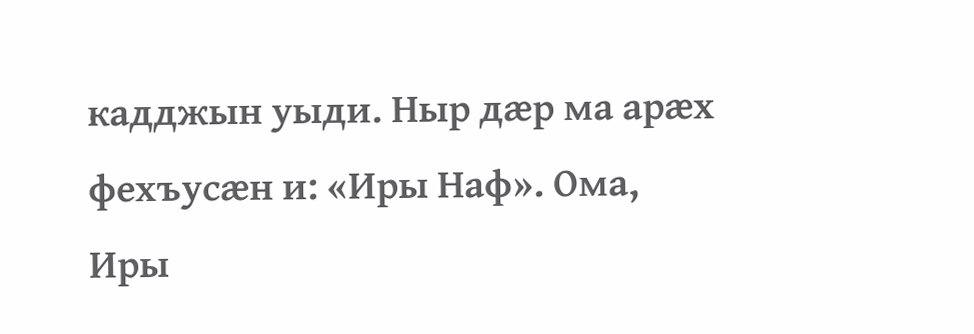кадджын уыди. Ныр дæр ма арæх фехъусæн и: «Иры Наф». Ома, Иры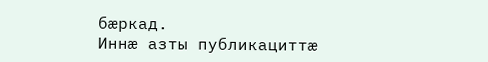бæркад.
Иннæ азты публикациттæ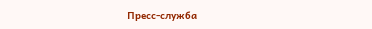Пресс-служба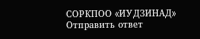СОРКПОО «ИУДЗИНАД»
Отправить ответ